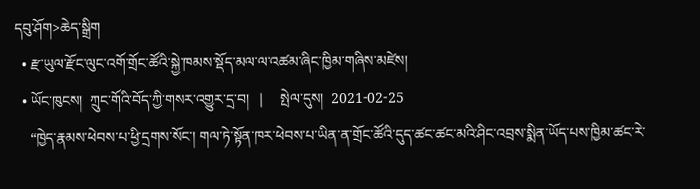དབུ་ཤོག>ཆེད་སྒྲིག
  • རྫ་ཡུལ་རྫོང་ལུང་འགོ་གྲོང་ཚོའི་སྐྱེ་ཁམས་སྡོད་མལ་ལ་འཚམ་ཞིང་ཁྱིམ་གཞིས་མཛེས།
  • ཡོང་ཁུངས།  ཀྲུང་གོའི་བོད་ཀྱི་གསར་འགྱུར་དྲ་བ།   |     སྤེལ་དུས།  2021-02-25
    “ཁྱེད་རྣམས་ཕེབས་པ་ཕྱི་དྲགས་སོང་། གལ་ཏེ་སྟོན་ཁར་ཕེབས་པ་ཡིན་ན་གྲོང་ཚོའི་དུད་ཚང་ཚང་མའི་ཤིང་འབྲས་སྨིན་ཡོད་པས་ཁྱིམ་ཚང་རེ་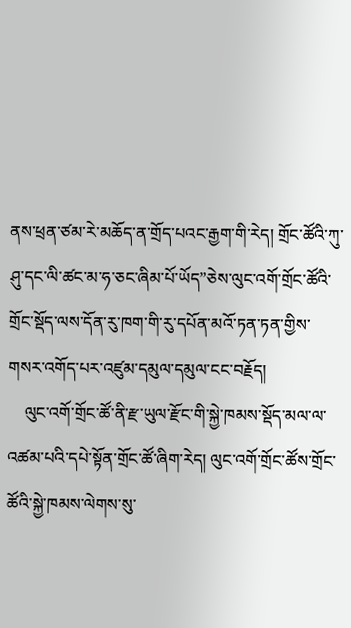ནས་ཕྲན་ཙམ་རེ་མཆོད་ན་གྲོད་པའང་རྒྱག་གི་རེད། གྲོང་ཚོའི་ཀུ་ཤུ་དང་ལི་ཚང་མ་ཧ་ཅང་ཞིམ་པོ་ཡོད”ཅེས་ལུང་འགོ་གྲོང་ཚོའི་གྲོང་སྡོད་ལས་དོན་རུ་ཁག་གི་རུ་དཔོན་མའོ་ཏན་ཏན་གྱིས་གསར་འགོད་པར་འཛུམ་དམུལ་དམུལ་ངང་བརྗོད།
    ལུང་འགོ་གྲོང་ཚོ་ནི་རྫ་ཡུལ་རྫོང་གི་སྐྱེ་ཁམས་སྡོད་མལ་ལ་འཚམ་པའི་དཔེ་སྟོན་གྲོང་ཚོ་ཞིག་རེད། ལུང་འགོ་གྲོང་ཚོས་གྲོང་ཚོའི་སྐྱེ་ཁམས་ལེགས་སུ་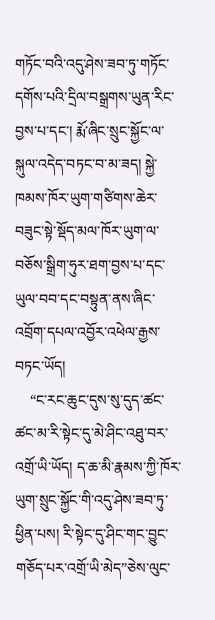གཏོང་བའི་འདུ་ཤེས་ཟབ་ཏུ་གཏོང་དགོས་པའི་དྲིལ་བསྒྲགས་ཡུན་རིང་བྱས་པ་དང་། རྨོ་ཞིང་སྲུང་སྐྱོང་ལ་སྐུལ་འདེད་བཏང་བ་མ་ཟད། སྐྱེ་ཁམས་ཁོར་ཡུག་གཙིགས་ཆེར་བཟུང་སྟེ་སྡོད་མལ་ཁོར་ཡུག་ལ་བཅོས་སྒྲིག་ཧུར་ཐག་བྱས་པ་དང་ཡུལ་བབ་དང་བསྟུན་ནས་ཞིང་འབྲོག་དཔལ་འབྱོར་འཕེལ་རྒྱས་བཏང་ཡོད།
    “ང་རང་ཆུང་དུས་སུ་དུད་ཚང་ཚང་མ་རི་སྟེང་དུ་མེ་ཤིང་འཐུ་བར་འགྲོ་ཡི་ཡོད། ད་ཆ་མི་རྣམས་ཀྱི་ཁོར་ཡུག་སྲུང་སྐྱོང་གི་འདུ་ཤེས་ཟབ་ཏུ་ཕྱིན་པས། རི་སྟེང་དུ་ཤིང་གང་བྱུང་གཅོད་པར་འགྲོ་ཡི་མེད”ཅེས་ལུང་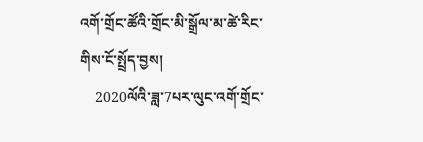འགོ་གྲོང་ཚོའི་གྲོང་མི་སྒྲོལ་མ་ཚེ་རིང་གིས་ངོ་སྤྲོད་བྱས།
    2020ལོའི་ཟླ་7པར་ལུང་འགོ་གྲོང་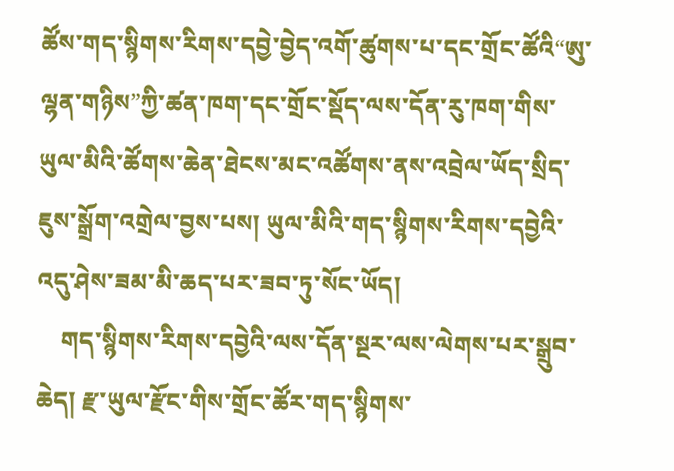ཚོས་གད་སྙིགས་རིགས་དབྱེ་བྱེད་འགོ་ཚུགས་པ་དང་གྲོང་ཚོའི“ཨུ་ལྷན་གཉིས”ཀྱི་ཚན་ཁག་དང་གྲོང་སྡོད་ལས་དོན་རུ་ཁག་གིས་ཡུལ་མིའི་ཚོགས་ཆེན་ཐེངས་མང་འཚོགས་ནས་འབྲེལ་ཡོད་སྲིད་ཇུས་སྒྲོག་འགྲེལ་བྱས་པས། ཡུལ་མིའི་གད་སྙིགས་རིགས་དབྱེའི་འདུ་ཤེས་ཟམ་མི་ཆད་པར་ཟབ་ཏུ་སོང་ཡོད།
    གད་སྙིགས་རིགས་དབྱེའི་ལས་དོན་སྔར་ལས་ལེགས་པར་སྒྲུབ་ཆེད། རྫ་ཡུལ་རྫོང་གིས་གྲོང་ཚོར་གད་སྙིགས་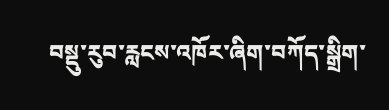བསྡུ་རུབ་རླངས་འཁོར་ཞིག་བཀོད་སྒྲིག་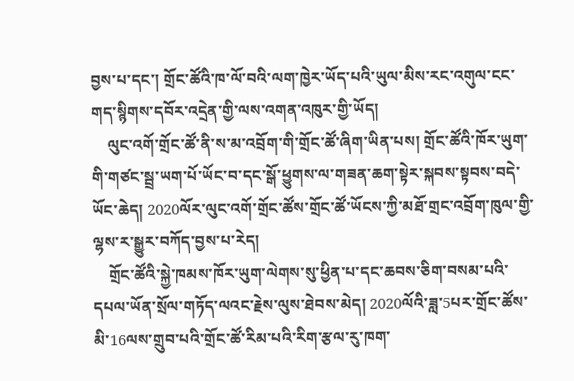བྱས་པ་དང་། གྲོང་ཚོའི་ཁ་ལོ་བའི་ལག་ཁྱེར་ཡོད་པའི་ཡུལ་མིས་རང་འགུལ་ངང་གད་སྙིགས་དབོར་འདྲེན་གྱི་ལས་འགན་འཁུར་གྱི་ཡོད།
    ལུང་འགོ་གྲོང་ཚོ་ནི་ས་མ་འབྲོག་གི་གྲོང་ཚོ་ཞིག་ཡིན་པས། གྲོང་ཚོའི་ཁོར་ཡུག་གི་གཙང་སྦྲ་ཡག་པོ་ཡོང་བ་དང་སྒོ་ཕྱུགས་ལ་གཟན་ཆག་སྟེར་སྐབས་སྟབས་བདེ་ཡོང་ཆེད། 2020ལོར་ལུང་འགོ་གྲོང་ཚོས་གྲོང་ཚོ་ཡོངས་ཀྱི་མཐོ་གྲང་འབྲོག་ཁུལ་གྱི་ལྷས་ར་སྒྱུར་བཀོད་བྱས་པ་རེད།
    གྲོང་ཚོའི་སྐྱེ་ཁམས་ཁོར་ཡུག་ལེགས་སུ་ཕྱིན་པ་དང་ཆབས་ཅིག་བསམ་པའི་དཔལ་ཡོན་སྲོལ་གཏོད་ལའང་རྗེས་ལུས་ཐེབས་མེད། 2020ལོའི་ཟླ་5པར་གྲོང་ཚོས་མི་16ལས་གྲུབ་པའི་གྲོང་ཚོ་རིམ་པའི་རིག་རྩལ་རུ་ཁག་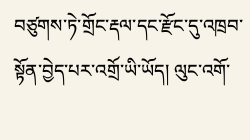བཙུགས་ཏེ་གྲོང་རྡལ་དང་རྫོང་དུ་འཁྲབ་སྟོན་བྱེད་པར་འགྲོ་ཡི་ཡོད། ལུང་འགོ་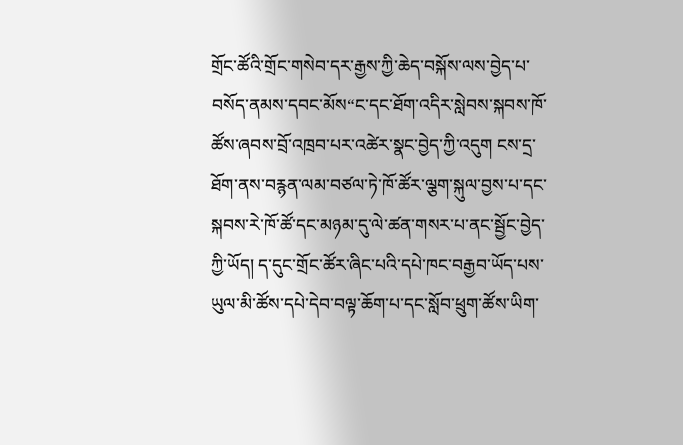གྲོང་ཚོའི་གྲོང་གསེབ་དར་རྒྱས་ཀྱི་ཆེད་བསྐོས་ལས་བྱེད་པ་བསོད་ནམས་དབང་མོས“ང་དང་ཐོག་འདིར་སླེབས་སྐབས་ཁོ་ཚོས་ཞབས་བྲོ་འཁྲབ་པར་འཚེར་སྣང་བྱེད་ཀྱི་འདུག ངས་དྲ་ཐོག་ནས་བརྙན་ལམ་བཙལ་ཏེ་ཁོ་ཚོར་ལྕག་སྐུལ་བྱས་པ་དང་སྐབས་རེ་ཁོ་ཚོ་དང་མཉམ་དུ་ལེ་ཚན་གསར་པ་ནང་སྦྱོང་བྱེད་ཀྱི་ཡོད། ད་དུང་གྲོང་ཚོར་ཞིང་པའི་དཔེ་ཁང་བརྒྱབ་ཡོད་པས་ཡུལ་མི་ཚོས་དཔེ་དེབ་བལྟ་ཆོག་པ་དང་སློབ་ཕྲུག་ཚོས་ཡིག་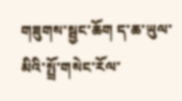གཟུགས་སྦྱང་ཆོག ད་ཆ་ཡུལ་མིའི་སྤྲོ་གསེང་རོལ་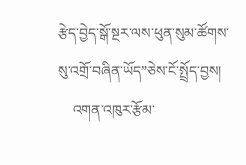རྩེད་བྱེད་སྒོ་སྔར་ལས་ཕུན་སུམ་ཚོགས་སུ་འགྲོ་བཞིན་ཡོད”ཅེས་ངོ་སྤྲོད་བྱས།
    འགན་འཁུར་རྩོམ་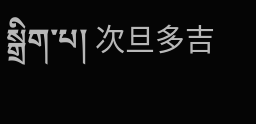སྒྲིག་པ། 次旦多吉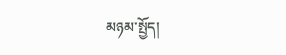མཉམ་སྤྱོད།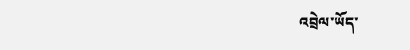འབྲེལ་ཡོད་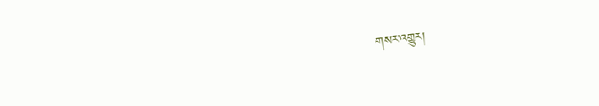གསར་འགྱུར།